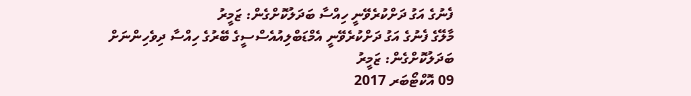ފެނުގެ އަގު ދަށްކުރެވޭނީ ހިއްސާ ބަދަލުކޮށްގެން: ޒަމީރު
މާލޭގެ ފެނުގެ އަގު ދަށްކުރެވޭނީ އެމްޑަބްލިއުއެސްސީގެ ބޭރުގެ ހިއްސާ ދިވެހިންނަށް ބަދަލުކޮށްގެން: ޒަމީރު
09 އޮކްޓޯބަރ 2017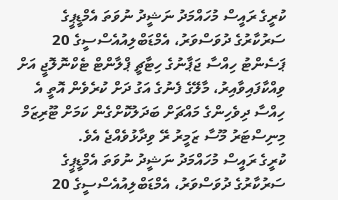ކުރީގެ ރައީސް މުހައްމަދު ނަޝީދު ނުވަތަ އެމްޑީޕީގެ ސަރުކާރުގެ ދުވަސްވަރު، އެމްޑަބްލިއުއެސްސީގެ 20 ޕަސެންޓު ހިއްސާ ޖަޕާނުގެ ހިޓާޗީ ޕްލާންޓް ޓެކްނޮލޮޖީ އަށް ވިއްކާފައިވާއިރު، މާލޭގެ ފެނުގެ އަގު ދަށް ކުރެވެން އޮތީ އެ ހިއްސާ ދިވެހިންގެ މައްޗަށް ބަދަލުކޮށްގެން ކަމަށް ޓޫރިޒަމް މިނިސްޓަރު މޫސާ ޒަމީރު ރޭ ވިދާޅުވެއްޖެ އެވެ.
ކުރީގެ ރައީސް މުހައްމަދު ނަޝީދު ނުވަތަ އެމްޑީޕީގެ ސަރުކާރުގެ ދުވަސްވަރު، އެމްޑަބްލިއުއެސްސީގެ 20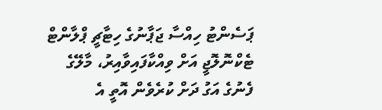ޕަސެންޓު ހިއްސާ ޖަޕާނުގެ ހިޓާޗީ ޕްލާންޓް ޓެކްނޮލޮޖީ އަށް ވިއްކާފައިވާއިރު، މާލޭގެ ފެނުގެ އަގު ދަށް ކުރެވެން އޮތީ އެ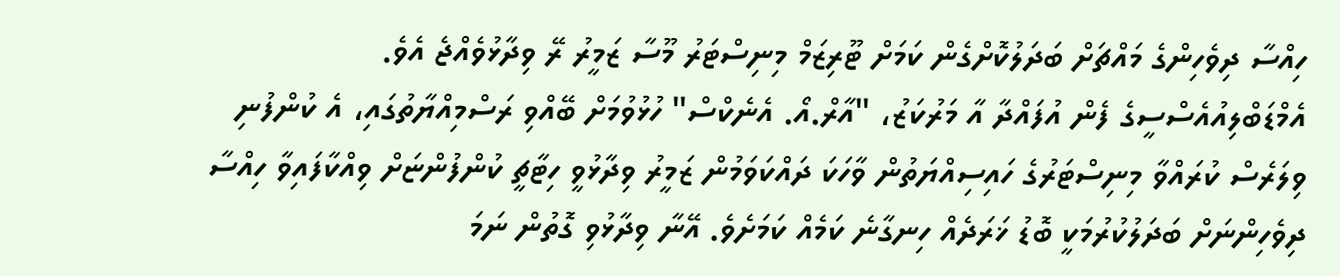ހިއްސާ ދިވެހިންގެ މައްޗަށް ބަދަލުކޮށްގެން ކަމަށް ޓޫރިޒަމް މިނިސްޓަރު މޫސާ ޒަމީރު ރޭ ވިދާޅުވެއްޖެ އެވެ.
އެމްޑަބްލިއުއެސްސީގެ ފެން އުފައްދާ އާ މަރުކަޒު، "އާރް.އޯ. އެނެކްސް" ހުޅުވުމަށް ބޭއްވި ރަސްމިއްޔާތުގައި، އެ ކުންފުނި ވިލަރެސް ކުރައްވާ މިނިސްޓަރުގެ ހައިސިއްޔަތުން ވާހަކަ ދައްކަވަމުން ޒަމީރު ވިދާޅުވީ ހިޓާޗީ ކުންފުންޏަށް ވިއްކާފައިވާ ހިއްސާ ދިވެހިންނަށް ބަދަލުކުރުމަކީ ބޮޑު ޚަރަދެއް ހިނގާނެ ކަމެއް ކަމަށެވެ. އޭނާ ވިދާޅުވި ގޮތުން ނަމަ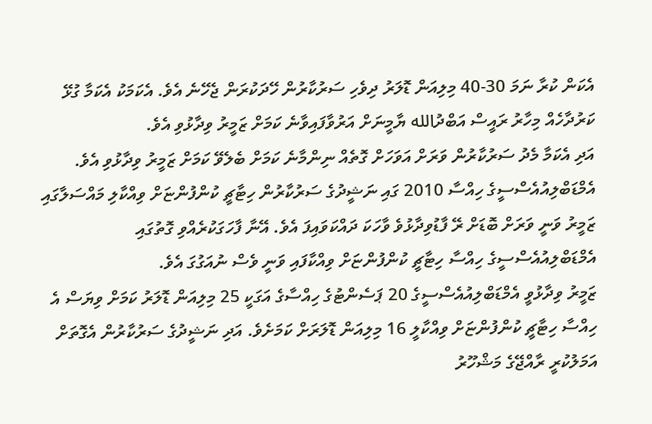އެކަން ކުރާ ނަމަ 30-40 މިލިއަން ޑޮލަރު ދިވެހި ސަރުކާރުން ހޭދަކުރަން ޖެހޭނެ އެވެ. އެކަމަކު އެކަމާ ގުޅޭ ކަރުދާހެއް މިހާރު ރައީސް އަބްދުالله ޔާމީނަށް އަރުވާފައިވާނެ ކަމަށް ޒަމީރު ވިދާޅުވި އެވެ.
އަދި އެކަމާ މެދު ސަރުކާރުން ވަރަށް އަވަހަށް ގޮތެއް ނިންމާނެ ކަމަށް ބެލެވޭ ކަމަށް ޒަމީރު ވިދާޅުވި އެވެ.
އެމްޑަބްލިއުއެސްސީގެ ހިއްސާ 2010 ގައި ނަޝީދުގެ ސަރުކާރުން ހިޓާޗީ ކުންފުންޏަށް ވިއްކާލި މައްސަލާގައި ޒަމީރު ވަނީ ވަރަށް ބޮޑަށް ރޭ ފާޑުވިދާޅުވެ ވާހަކަ ދައްކަވައިފަ އެވެ. އޭނާ ފާހަގަކުރެއްވި ގޮތުގައި އެމްޑަބްލިއުއެސްސީގެ ހިއްސާ ހިޓާޗީ ކުންފުންޏަށް ވިއްކާފައި ވަނީ ވެސް ނުއަގުގަ އެވެ.
ޒަމީރު ވިދާޅުވީ އެމްޑަބްލިއުއެސްސީގެ 20 ޕަސެންޓުގެ ހިއްސާގެ އަގަކީ 25 މިލިއަން ޑޮލަރު ކަމަށް ވިޔަސް އެ ހިއްސާ ހިޓާޗީ ކުންފުންޏަށް ވިއްކާލީ 16 މިލިއަން ޑޮލަރަށް ކަމަށެވެ. އަދި ނަޝީދުގެ ސަރުކާރުން އެގޮތަށް އަމަލުކުރީ ރާއްޖޭގެ މަޝްހޫރު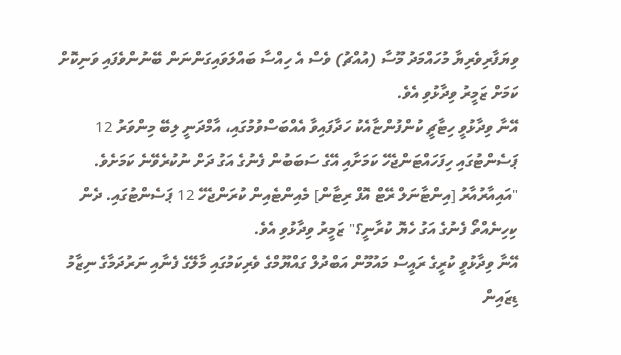ވިޔަފާރިވެރިޔާ މުހައްމަދު މޫސާ (އުއްޗު) ވެސް އެ ހިއްސާ ބައްލަވައިގަންނަން ބޭނުންވެފައި ވަނިކޮށް ކަމަށް ޒަމީރު ވިދާޅުވި އެވެ.
އޭނާ ވިދާޅުވީ ހިޓާޗީ ކުންފުންޏާއެކު ހަދާފައިވާ އެއްބަސްވުމުގައި، އާމްދަނީ ލިބޭ މިންވަރު 12 ޕަސެންޓުގައި ހިފަހައްޓަންޖެހޭ ކަމަށާއި އޭގެ ސަބަބުން ފެނުގެ އަގު ދަށް ނުކުރެވޭނެ ކަމަށެވެ.
"އައިއާރުއާރު [އިންޓާނަލް ރޭޓް އޮފް ރިޓާން] މެއިންޓެއިން ކުރަންޖެހޭ 12 ޕަސެންޓުގައި. ދެން ކިހިނެއްތޯ ފެނުގެ އަގު ހެޔޮ ކުރާނީ؟" ޒަމީރު ވިދާޅުވި އެވެ.
އޭނާ ވިދާޅުވީ ކުރީގެ ރައީސް މައުމޫން އަބްދުލް ގައްޔޫމްގެ ވެރިކަމުގައި މާލޭގެ ފެނާއި ނަރުދަމާގެ ނިޒާމު ޑިޒައިން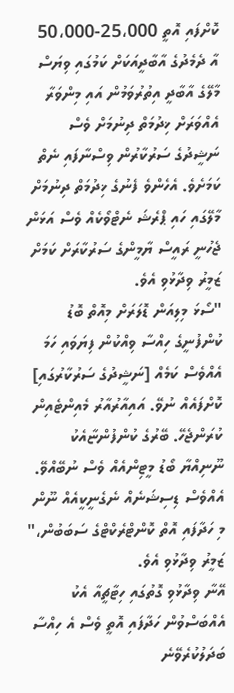ކޮށްފައި އޮތީ 25،000-50،000 އާ ދެމެދުގެ އާބާދީއަކަށް ކަމުގައި ވިޔަސް މާލޭގެ އާބާދީ އިތުރުވަމުން އައި މިންވަރާ އެއްވަރަށް ޚިދުމަތް ދިނުމަށް ވެސް ނަޝީދުގެ ސަރުކާރުން ވިސްނާފައި ނެތް ކަމަށެވެ. އެހެންވެ ފެނުގެ ޚިދުމަތް ދިނުމަށް މާލޭގައި ހައި ޕްރެޝަ ނެޓްވޯކެއް ވެސް އަޅަން ޖެހުނީ ރައީސް ޔާމީންގެ ސަރުކާރަށް ކަމަށް ޒަމީރު ވިދާޅުވި އެވެ.
"ސޯޅަ މިލިއަން ޑޮލަރަށް މިއޮތް ބޮޑު ކުންފުނީގެ ހިއްސާ ވިއްކުން ފިޔަވައި ހަމަ އެއްވެސް ކަމެއް [ނަޝީދުގެ ސަރުކާރުގައި] ކޮށްފައެއް ނުވޭ. އައިއާރުއާރު މެއިންޓެއިން ކުރަންޖެހޭ. ބޭރުގެ ކުންފުންޏާއެކު ނޫނިއްޔާ ބޯޑު މީޓިންއެއް ވެސް ނުބޭއްވޭ. އެއްވެސް ޑިސިޝަނެއް ނެގެނީކީއެއް ނޫން މި ހަދާފައި އޮތް ކޮންޓްރެކްޓްގެ ސަބަބުން،" ޒަމީރު ވިދާޅުވި އެވެ.
އޭނާ ވިދާޅުވި ގޮތުގައި ހިޓާޗީއާ އެކު އެއްބަސްވުން ހަދާފައި އޮތީ ވެސް އެ ހިއްސާ ބަދަލުކުރެވޭނެ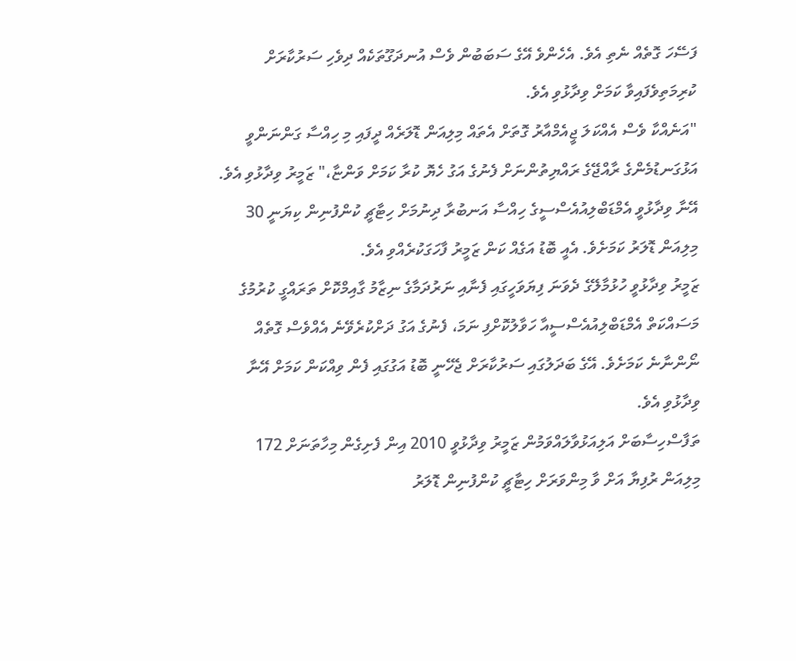ފަސޭހަ ގޮތެއް ނެތި އެވެ. އެހެންވެ އޭގެ ސަބަބުން ވެސް އުނދަގޫތަކެއް ދިވެހި ސަރުކާރަށް ކުރިމަތިވެފައިވާ ކަމަށް ވިދާޅުވި އެވެ.
"އަނެއްކާ ވެސް އެއްކަލަ ޖީއެމްއާރު ގޮތަށް އެތައް މިލިއަން ޑޮލަރެއް ދީފައި މި ހިއްސާ ގަންނަންވީ އަޅުގަނޑުމެންގެ ރާއްޖޭގެ ރައްޔިތުންނަށް ފެނުގެ އަގު ހެޔޮ ކުރާ ކަމަށް ވަންޏާ،" ޒަމީރު ވިދާޅުވި އެވެ.
އޭނާ ވިދާޅުވީ އެމްޑަބްލިއުއެސްސީގެ ހިއްސާ އަނބުރާ ދިނުމަށް ހިޓާޗީ ކުންފުނިން ކިޔަނީ 30 މިލިއަން ޑޮލަރު ކަމަށެވެ. އެއީ ބޮޑު އަގެއް ކަން ޒަމީރު ފާހަގަކުރެއްވި އެވެ.
ޒަމީރު ވިދާޅުވީ ހުޅުމާލޭގެ ދެވަނަ ފިޔަވަހީގައި ފެނާއި ނަރުދަމާގެ ނިޒާމު ގާއިމްކޮށް ތަރައްގީ ކުރުމުގެ މަސައްކަތް އެމްޑަބްލިއުއެސްސީއާ ހަވާލުކޮށްފި ނަމަ، ފެނުގެ އަގު ދަށްކުރެވޭނެ އެއްވެސް ގޮތެއް ނޯންނާނެ ކަމަށެވެ. އޭގެ ބަދަލުގައި ސަރުކާރަށް ޖެހޭނީ ބޮޑު އަގުގައި ފެން ވިއްކަން ކަމަށް އޭނާ ވިދާޅުވި އެވެ.
ތަފާސްހިސާބަށް އަލިއަޅުވާލައްވަމުން ޒަމީރު ވިދާޅުވީ 2010 އިން ފެށިގެން މިހާތަނަށް 172 މިލިއަން ރުފިޔާ އަށް ވާ މިންވަރަށް ހިޓާޗީ ކުންފުނިން ޑޮލަރު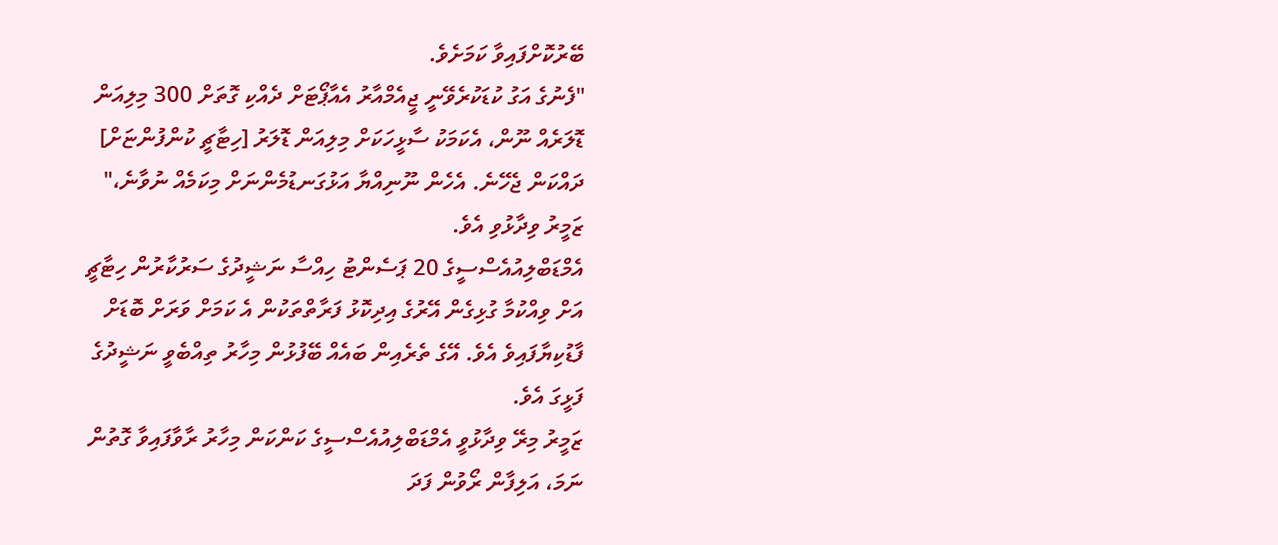ބޭރުކޮށްފައިވާ ކަމަށެވެ.
"ފެނުގެ އަގު ކުޑަކުރެވޭނީ ޖީއެމްއާރު އެއާޕޯޓަށް ދެއްކި ގޮތަށް 300 މިލިއަން ޑޮލަރެއް ނޫން، އެކަމަކު ސާޅީހަކަށް މިލިއަން ޑޮލަރު [ހިޓާޗީ ކުންފުންޏަށް] ދައްކަން ޖެހޭނެ. އެހެން ނޫނިއްޔާ އަޅުގަނޑުމެންނަށް މިކަމެއް ނުވާނެ،" ޒަމީރު ވިދާޅުވި އެވެ.
އެމްޑަބްލިއުއެސްސީގެ 20 ޕަސެންޓު ހިއްސާ ނަޝީދުގެ ސަރުކާރުން ހިޓާޗީ އަށް ވިއްކުމާ ގުޅިގެން އޭރުގެ އިދިކޮޅު ފަރާތްތަކުން އެ ކަމަށް ވަރަށް ބޮޑަށް ފާޑުކިޔާފައިވެ އެވެ. އޭގެ ތެރެއިން ބައެއް ބޭފުޅުން މިހާރު ތިއްބެވީ ނަޝީދުގެ ފަޅީގަ އެވެ.
ޒަމީރު މިރޭ ވިދާޅުވީ އެމްޑަބްލިއުއެސްސީގެ ކަންކަން މިހާރު ރާވާފައިވާ ގޮތުން ނަމަ، އަލިފާން ރޯވުން ފަދަ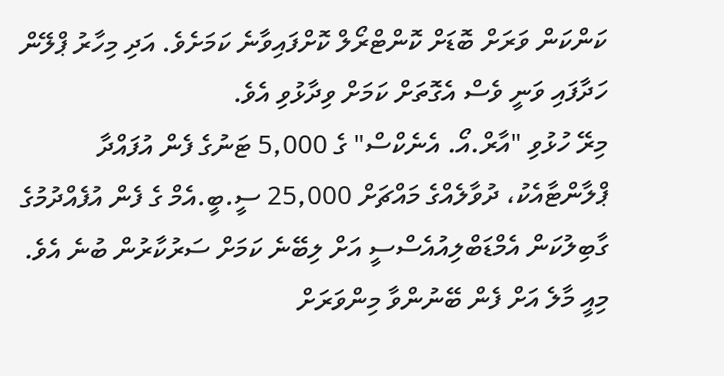ކަންކަން ވަރަށް ބޮޑަށް ކޮންޓްރޯލް ކޮށްފައިވާނެ ކަމަށެވެ. އަދި މިހާރު ޕްލޭން ހަދާފައި ވަނީ ވެސް އެގޮތަށް ކަމަށް ވިދާޅުވި އެވެ.
މިރޭ ހުޅުވި "އާރް.އޯ. އެނެކްސް" ގެ 5,000 ޓަނުގެ ފެން އުފައްދާ ޕްލާންޓާއެކު، ދުވާލެއްގެ މައްޗަށް 25,000 ސީ.ބީ.އެމް ގެ ފެން އުފެއްދުމުގެ ގާބިލުކަން އެމްޑަބްލިއުއެސްސީ އަށް ލިބޭނެ ކަމަށް ސަރުކާރުން ބުނެ އެވެ. މިއީ މާލެ އަށް ފެން ބޭނުންވާ މިންވަރަށް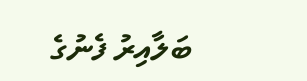ބަލާއިރު ފެނުގެ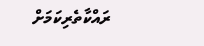ރައްކާތެރިކަމަށް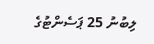ލިބުނު 25 ޕަސެންޓުގެ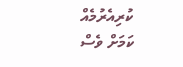ކުރިއެރުމެއް ކަމަށް ވެސް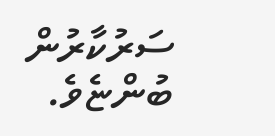ސަރުކާރުން ބުންޏެވެ.